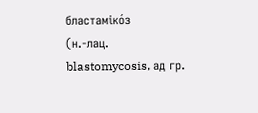бластаміко́з
(н.-лац. blastomycosis, ад гр.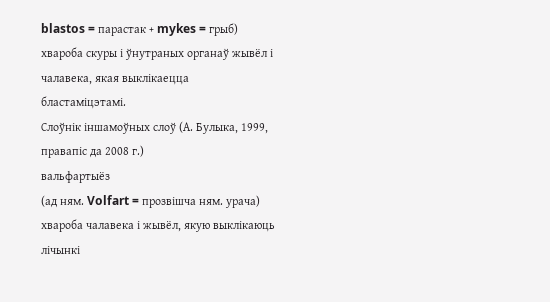blastos = парастак + mykes = грыб)
хвароба скуры і ўнутраных органаў жывёл і чалавека, якая выклікаецца бластаміцэтамі.
Слоўнік іншамоўных слоў (А. Булыка, 1999, правапіс да 2008 г.)
вальфартыёз
(ад ням. Volfart = прозвішча ням. урача)
хвароба чалавека і жывёл, якую выклікаюць лічынкі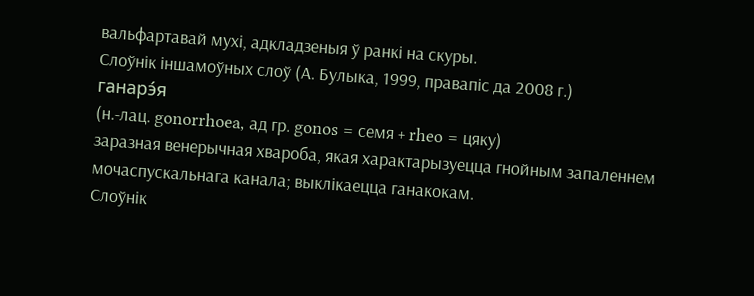вальфартавай мухі, адкладзеныя ў ранкі на скуры.
Слоўнік іншамоўных слоў (А. Булыка, 1999, правапіс да 2008 г.)
ганарэ́я
(н.-лац. gonorrhoea, ад гр. gonos = семя + rheo = цяку)
заразная венерычная хвароба, якая характарызуецца гнойным запаленнем мочаспускальнага канала; выклікаецца ганакокам.
Слоўнік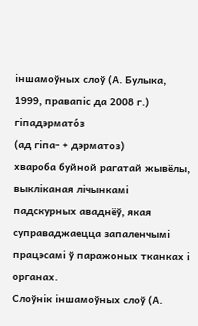іншамоўных слоў (А. Булыка, 1999, правапіс да 2008 г.)
гіпадэрмато́з
(ад гіпа- + дэрматоз)
хвароба буйной рагатай жывёлы, выкліканая лічынкамі падскурных аваднёў, якая суправаджаецца запаленчымі працэсамі ў паражоных тканках і органах.
Слоўнік іншамоўных слоў (А.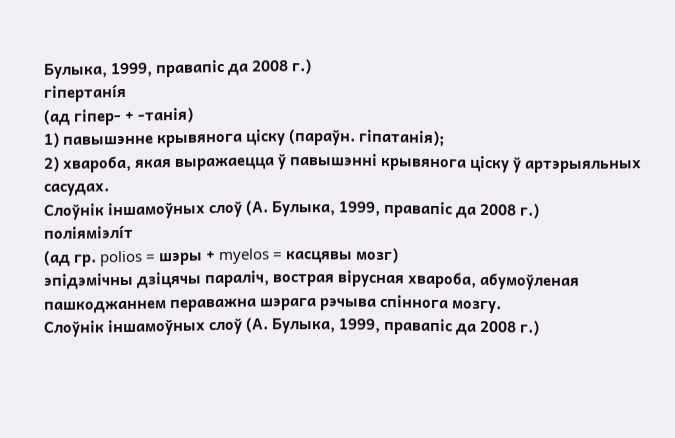Булыка, 1999, правапіс да 2008 г.)
гіпертані́я
(ад гіпер- + -танія)
1) павышэнне крывянога ціску (параўн. гіпатанія);
2) хвароба, якая выражаецца ў павышэнні крывянога ціску ў артэрыяльных сасудах.
Слоўнік іншамоўных слоў (А. Булыка, 1999, правапіс да 2008 г.)
поліяміэлі́т
(ад гр. polios = шэры + myelos = касцявы мозг)
эпідэмічны дзіцячы параліч, вострая вірусная хвароба, абумоўленая пашкоджаннем пераважна шэрага рэчыва спіннога мозгу.
Слоўнік іншамоўных слоў (А. Булыка, 1999, правапіс да 2008 г.)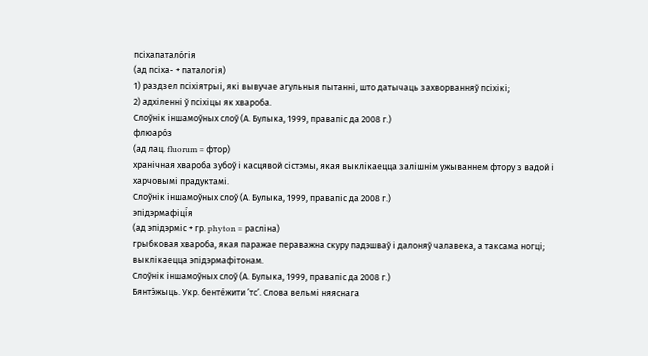псіхапатало́гія
(ад псіха- + паталогія)
1) раздзел псіхіятрыі, які вывучае агульныя пытанні, што датычаць захворванняў псіхікі;
2) адхіленні ў псіхіцы як хвароба.
Слоўнік іншамоўных слоў (А. Булыка, 1999, правапіс да 2008 г.)
флюаро́з
(ад лац. fluorum = фтор)
хранічная хвароба зубоў і касцявой сістэмы, якая выклікаецца залішнім ужываннем фтору з вадой і харчовымі прадуктамі.
Слоўнік іншамоўных слоў (А. Булыка, 1999, правапіс да 2008 г.)
эпідэрмафіці́я
(ад эпідэрміс + гр. phyton = расліна)
грыбковая хвароба, якая паражае пераважна скуру падэшваў і далоняў чалавека, а таксама ногці; выклікаецца эпідэрмафітонам.
Слоўнік іншамоўных слоў (А. Булыка, 1999, правапіс да 2008 г.)
Бянтэ́жыць. Укр. бенте́жити ’тс’. Слова вельмі няяснага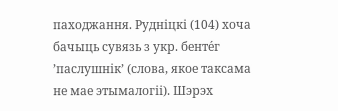паходжання. Рудніцкі (104) хоча бачыць сувязь з укр. бенте́г ’паслушнік’ (слова, якое таксама не мае этымалогіі). Шэрэх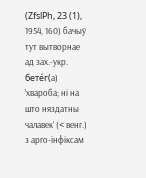(ZfslPh, 23 (1), 1954, 160) бачыў тут вытворнае ад зах.-укр. бете́г(а) ’хвароба; ні на што няздатны чалавек’ (< венг.) з арго-інфіксам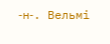‑н‑. Вельмі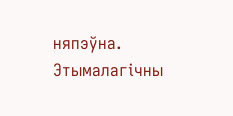няпэўна.
Этымалагічны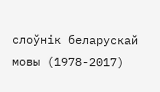слоўнік беларускай мовы (1978-2017)